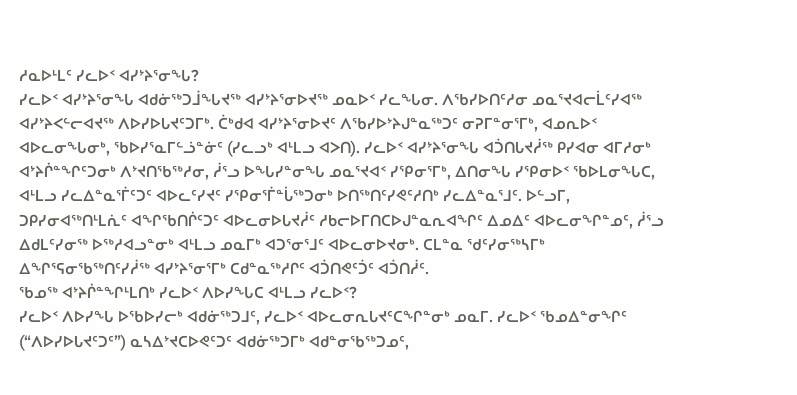ᓱᓇᐅᒻᒪᑦ ᓯᓚᐅᑉ ᐊᓯᔾᔨᕐᓂᖓ?
ᓯᓚᐅᑉ ᐊᓯᔾᔨᕐᓂᖓ ᐊᑯᓃᖅᑐᒨᖓᔪᖅ ᐊᓯᔾᔨᕐᓂᐅᔪᖅ ᓄᓇᐅᑉ ᓯᓚᖓᓂ. ᐱᖃᓯᐅᑎᑦᓱᓂ ᓄᓇᕐᔪᐊᓕᒫᑦᓯᐊᖅ ᐊᓯᔾᔨᐸᓪᓕᐊᔪᖅ ᐱᐅᓯᐅᒐᔪᑦᑐᒥᒃ. ᑖᒃᑯᐊ ᐊᓯᔾᔨᕐᓂᐅᔪᑦ ᐱᖃᓯᐅᔾᔨᒍᓐᓇᖅᑐᑦ ᓂᕈᒥᓐᓂᕐᒥᒃ, ᐊᓄᕆᐅᑉ ᐊᐅᓚᓂᖓᓂᒃ, ᖃᐅᓯᕐᓇᒥᓪᓘᓐᓃᑦ (ᓯᓚᓗᒃ ᐊᒻᒪᓗ ᐊᐳᑎ). ᓯᓚᐅᑉ ᐊᓯᔾᔨᕐᓂᖓ ᐊᑑᑎᒐᔪᓲᖅ ᑭᓯᐊᓂ ᐊᒥᓱᓂᒃ ᐊᔾᔨᒌᓐᖏᑦᑐᓂᒃ ᐱᔾᔪᑎᖃᖅᓱᓂ, ᓲᕐᓗ ᐅᖓᓯᓐᓂᖓ ᓄᓇᕐᔪᐊᑉ ᓯᕿᓂᕐᒥᒃ, ᐃᑎᓂᖓ ᓯᕿᓂᐅᑉ ᖃᐅᒪᓂᖓᑕ, ᐊᒻᒪᓗ ᓯᓚᐃᓐᓇᕐᒦᑦᑐᑦ ᐊᐅᓚᑦᓯᔪᑦ ᓯᕿᓂᕐᒦᓐᒑᖅᑐᓂᒃ ᐅᑎᖅᑎᑦᓯᕙᑦᓱᑎᒃ ᓯᓚᐃᓐᓇᕐᒧᑦ. ᐅᓪᓗᒥ, ᑐᑭᓯᓂᐊᖅᑎᒻᒪᕇᑦ ᐊᖏᖃᑎᒌᑦᑐᑦ ᐊᐅᓚᓂᐅᒐᔪᓲᑦ ᓱᑲᓕᐅᒥᑎᑕᐅᒍᓐᓇᕆᐊᖏᑦ ᐃᓄᐃᑦ ᐊᐅᓚᓂᖏᓐᓄᑦ, ᓲᕐᓗ ᐃᑯᒪᑦᓯᓂᖅ ᐅᖅᓱᐊᓗᓐᓂᒃ ᐊᒻᒪᓗ ᓄᓇᒥᒃ ᐊᑐᕐᓂᕐᒧᑦ ᐊᐅᓚᓂᐅᔪᓂᒃ. ᑕᒪᓐᓇ ᖁᑦᓯᓂᖅᓴᒥᒃ ᐃᖏᕐᕋᓂᖃᖅᑎᑦᓯᓲᖅ ᐊᓯᔾᔨᕐᓂᕐᒥᒃ ᑕᑯᓐᓇᖅᓱᒋᑦ ᐊᑑᑎᕙᑦᑑᑦ ᐊᑑᑎᓲᑦ.
ᖃᓄᖅ ᐊᔾᔨᒌᓐᖏᒻᒪᑎᒃ ᓯᓚᐅᑉ ᐱᐅᓯᖓᑕ ᐊᒻᒪᓗ ᓯᓚᐅᑉ?
ᓯᓚᐅᑉ ᐱᐅᓯᖓ ᐅᖃᐅᓯᓕᒃ ᐊᑯᓃᖅᑐᒧᑦ, ᓯᓚᐅᑉ ᐊᐅᓚᓂᕆᒐᔪᑦᑕᖏᓐᓂᒃ ᓄᓇᒥ. ᓯᓚᐅᑉ ᖃᓄᐃᓐᓂᖏᑦ (“ᐱᐅᓯᐅᒐᔪᑦᑐᑦ”) ᓇᓴᐃᔾᔪᑕᐅᕙᑦᑐᑦ ᐊᑯᓃᖅᑐᒥᒃ ᐊᑯᓐᓂᖃᖅᑐᓄᑦ,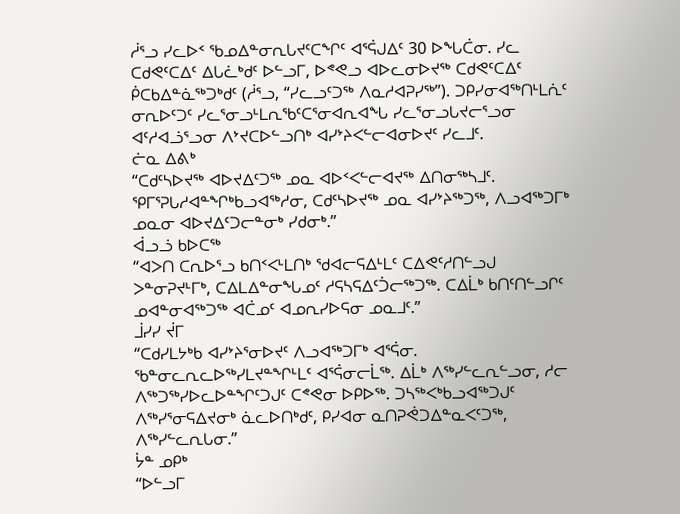ᓲᕐᓗ ᓯᓚᐅᑉ ᖃᓄᐃᓐᓂᕆᒐᔪᑦᑕᖏᑦ ᐊᕐᕌᒍᐃᑦ 30 ᐅᖓᑖᓂ. ᓯᓚ ᑕᑯᕙᑦᑕᐃᑦ ᐃᒐᓛᒃᑯᑦ ᐅᓪᓗᒥ, ᐅᕝᕙᓗ ᐊᐅᓚᓂᐅᔪᖅ ᑕᑯᕙᑦᑕᐃᑦ ᑮᑕᑲᐃᓐᓈᖅᑐᒃᑯᑦ (ᓲᕐᓗ, “ᓯᓚᓗᑦᑐᖅ ᐱᓇᓱᐊᕈᓯᖅ”). ᑐᑭᓯᓂᐊᖅᑎᒻᒪᕇᑦ ᓂᕆᐅᑦᑐᑦ ᓯᓚᕐᓂᓗᒻᒪᕆᖃᑦᑕᕐᓂᐊᕆᐊᖓ ᓯᓚᕐᓂᓗᒐᔪᓕᕐᓗᓂ ᐊᑦᓱᐊᓘᕐᓗᓂ ᐱᔾᔪᑕᐅᓪᓗᑎᒃ ᐊᓯᔾᔨᐸᓪᓕᐊᓂᐅᔪᑦ ᓯᓚᒧᑦ.
ᓖᓇ ᐃᕕᒃ
“ᑕᑯᑦᓴᐅᔪᖅ ᐊᐅᔪᐃᑦᑐᖅ ᓄᓇ ᐊᐅᑉᐸᓪᓕᐊᔪᖅ ᐃᑎᓂᖅᓴᒧᑦ. ᕿᒥᕐᕈᒐᓱᐊᓐᖏᒃᑲᓗᐊᖅᓱᓂ, ᑕᑯᑦᓴᐅᔪᖅ ᓄᓇ ᐊᓯᔾᔨᖅᑐᖅ, ᐱᓗᐊᖅᑐᒥᒃ ᓄᓇᓂ ᐊᐅᔪᐃᑦᑐᓕᓐᓂᒃ ᓯᑯᓂᒃ.”
ᐋᓗᓘ ᑲᐅᑕᖅ
“ᐊᐳᑎ ᑕᕆᐅᕐᓗ ᑲᑎᑉᐸᒻᒪᑎᒃ ᖁᐊᓕᕋᐃᒻᒪᑦ ᑕᐃᕙᑦᓱᑎᓪᓗᒍ ᐳᓐᓂᕈᔪᒻᒥᒃ, ᑕᐃᒪᐃᓐᓂᖓᓄᑦ ᓱᕋᓴᕋᐃᑦᑑᓕᖅᑐᖅ. ᑕᐃᒫᒃ ᑲᑎᑦᑎᓪᓗᒋᑦ ᓄᐊᓐᓂᐊᖅᑐᖅ ᐊᑖᓄᑦ ᐊᓄᕆᓯᐅᕋᓂ ᓄᓇᒧᑦ.”
ᒨᓯᓯ ᔫᒥ
“ᑕᑯᓯᒪᔭᒃᑲ ᐊᓯᔾᔨᕐᓂᐅᔪᑦ ᐱᓗᐊᖅᑐᒥᒃ ᐊᕐᕌᓂ. ᖃᓐᓂᓚᕆᓚᐅᖅᓯᒪᔪᓐᖏᒻᒪᑦ ᐊᕐᕌᓂᓕᒫᖅ. ᐃᒫᒃ ᐱᖅᓯᓪᓚᕆᓪᓗᓂ, ᓱᓕ ᐱᖅᑐᖅᓯᐅᓚᐅᓐᖏᑦᑐᒍᑦ ᑕᕝᕙᓂ ᐅᑭᐅᖅ. ᑐᓴᖅᐸᒃᑲᓗᐊᖅᑐᒍᑦ ᐱᖅᓯᕐᓂᕋᐃᔪᓂᒃ ᓈᓚᐅᑎᒃᑯᑦ, ᑭᓯᐊᓂ ᓇᑎᕈᕚᑐᐃᓐᓇᐸᑦᑐᖅ, ᐱᖅᓯᓪᓚᕆᒐᓂ.”
ᔮᓐ ᓄᑭᒃ
“ᐅᓪᓗᒥ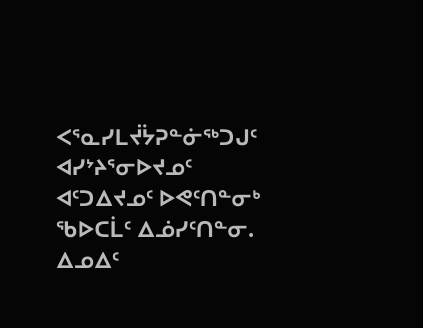ᐸᕐᓇᓯᒪᔫᔮᕈᓐᓃᖅᑐᒍᑦ ᐊᓯᔾᔨᕐᓂᐅᔪᓄᑦ ᐊᑦᑐᐃᔪᓄᑦ ᐅᕙᑦᑎᓐᓂᒃ ᖃᐅᑕᒫᑦ ᐃᓅᓯᑦᑎᓐᓂ. ᐃᓄᐃᑦ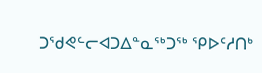ᑐᖁᕙᓪᓕᐊᑐᐃᓐᓇᖅᑐᖅ ᕿᐅᑦᓱᑎᒃ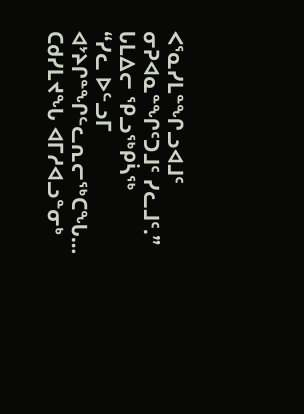ᐸᕐᓇᓯᒪᓐᖏᓗᐊᒧᑦ ᓂᕈᐊᓇᓐᖏᑦᑐᒧᑦ ᓯᓚᒧᑦ.”
ᒐᒪᐃᓕ ᕿᓗᖅᑭᓵᖅ
“ᓯᓚ ᐅᓪᓗᒥ ᐊᔾᔨᒋᓐᖏᓪᓚᕆᓕᖅᑕᖓ… ᑕᑯᓯᒪᔪᖓ ᐊᒥᓱᐊᓗᓐᓂᒃ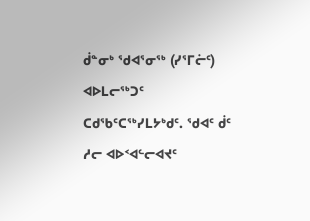ᑰᓐᓂᒃ ᖁᐊᕐᓂᖅ (ᓯᕐᒥᓖᑦ) ᐊᐅᒪᓕᖅᑐᑦ ᑕᑯᖃᑦᑕᖅᓯᒪᔭᒃᑯᑦ. ᖁᐊᑦ ᑰᑦ ᓱᓕ ᐊᐅᑉᐊᓪᓕᐊᔪᑦ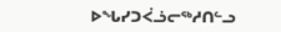ᐅᖓᓯᑐᐹᓘᓕᖅᓱᑎᓪᓗ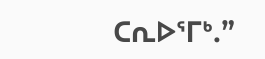ᑕᕆᐅᕐᒥᒃ.”